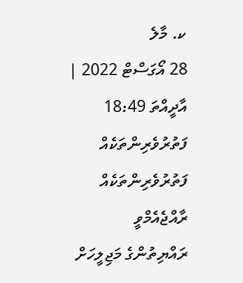ކ. މާލެ
28 އޯގަސްޓް 2022 | އާދީއްތަ 18:49
ފަތުރުވެރިންތަކެއް
ފަތުރުވެރިންތަކެއް
ރާއްޖެއެމްވީ
ރައްޔިތުންގެ މަޖިލީހަށް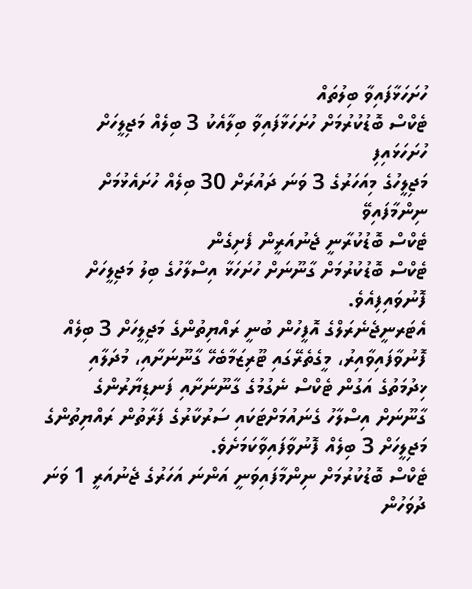ހުށަހަޅާފައިވާ ބިލުތައް
ޓެކްސް ބޮޑުކުރުމަށް ހުށަހަޅާފައިވާ ބިލާއެކު 3 ބިލެއް މަޖިލީހަށް ހުށަހަޅައިފި
މަޖިލީހުގެ މިއަހަރުގެ 3 ވަނަ ދައުރަށް 30 ބިލެއް ހުށައެޅުމަށް ނިންމާފައިވޭ
ޓެކްސް ބޮޑުކުރާނީ ޖެނުއަރީން ފެށިގެން
ޓެކްސް ބޮޑުކުރުމަށް ގާނޫނަށް ހުށަހަޅާ އިސްލާހުގެ ބިލު މަޖިލީހަށް ފޮނުވައިފިއެވެ.
އެޓަރނީޖެނެރަލްގެ އޮފީހުން ބުނީ ރައްޔިތުންގެ މަޖިލީހަށް 3 ބިލެއް ފޮނުވާފައިވާއިރު، މީގެތެރޭގައި ޓޫރިޒަމާބެހޭ ގާނޫނަށާއި، މުދަލާއި ޚިދުމަތުގެ އަގުން ޓެކްސް ނެގުމުގެ ގާނޫނަށާއި ފަނޑިޔާރުންގެ ގާނޫނަށް އިސްލާހު ގެނައުމަށްޓަކައި ސަރުކާރުގެ ފަރާތުން ރައްޔިތުންގެ މަޖިލީހަށް 3 ބިލެއް ފޮނުވާފައިވާކަމަށެވެ.
ޓެކްސް ބޮޑުކުރުމަށް ނިންމާފައިވަނީ އަންނަ އަހަރުގެ ޖެނުއަރީ 1 ވަނަ ދުވަހުން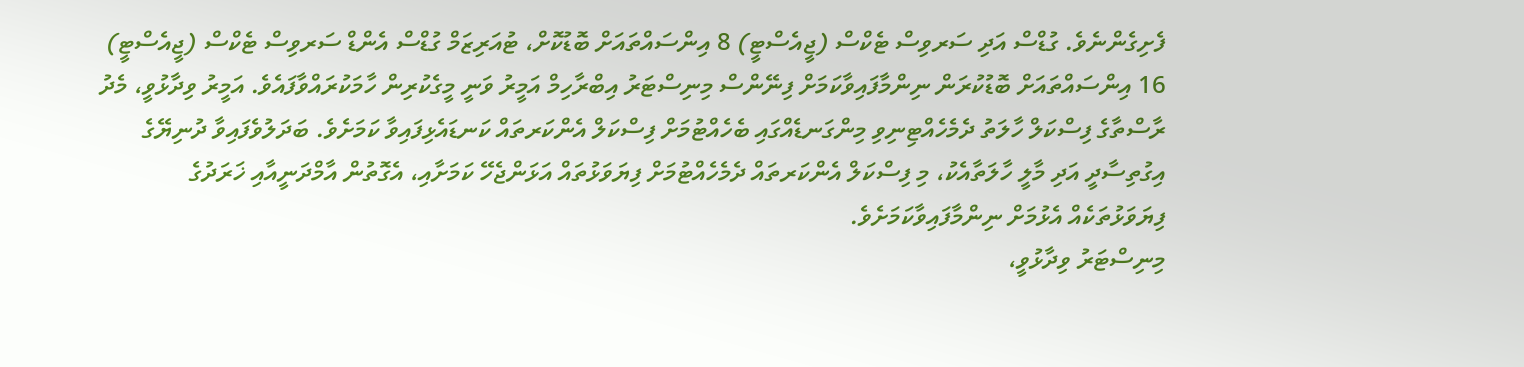ފެށިގެންނެވެ. ގުޑްސް އަދި ސަރވިސް ޓެކްސް (ޖީއެސްޓީ) 8 އިންސައްތައަށް ބޮޑުކޮށް، ޓުއަރިޒަމް ގުޑްސް އެންޑް ސަރވިސް ޓެކްސް (ޖީއެސްޓީ) 16 އިންސައްތައަށް ބޮޑުކުރަން ނިންމާފައިވާކަމަށް ފިނޭންސް މިނިސްޓަރު އިބްރާހިމް އަމީރު ވަނީ މީގެކުރިން ހާމަކުރައްވާފައެވެ. އަމީރު ވިދާޅުވީ، މެދު ރާސްތާގެ ފިސްކަލް ހާލަތު ދެމެހެއްޓިނިވި މިންގަނޑެއްގައި ބެހެއްޓުމަށް ފިސްކަލް އެންކަރތައް ކަނޑައެޅިފައިވާ ކަމަށެވެ. ބަދަލުވެފައިވާ ދުނިޔޭގެ އިގުތިސާދީ އަދި މާލީ ހާލަތާއެކު، މި ފިސްކަލް އެންކަރތައް ދެމެހެއްޓުމަށް ފިޔަވަޅުތައް އަޅަންޖެހޭ ކަމަށާއި، އެގޮތުން އާމްދަނީއާއި ޚަރަދުގެ ފިޔަވަޅުތަކެއް އެޅުމަށް ނިންމާފައިވާކަމަށެވެ.
މިނިސްޓަރު ވިދާޅުވީ،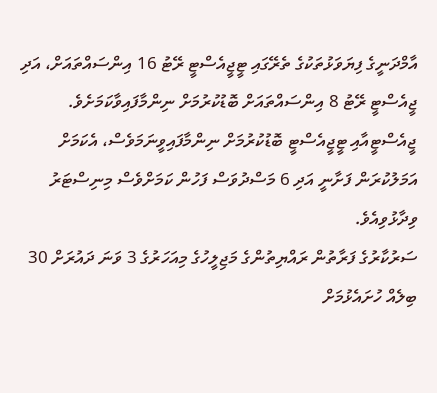އާމްދަނީގެ ފިޔަވަޅުތަކުގެ ތެރޭގައި ޓީޖީއެސްޓީ ރޭޓު 16 އިންސައްތައަށް، އަދި ޖީއެސްޓީ ރޭޓު 8 އިންސައްތައަށް ބޮޑުކުރުމަށް ނިންމާފައިވާކަމަށެވެ. ޖީއެސްޓީއާއި ޓީޖީއެސްޓީ ބޮޑުކުރުމަށް ނިންމާފައިވީނަމަވެސް، އެކަމަށް އަމަލުކުރަން ފަށާނީ އަދި 6 މަސްދުވަސް ފަހުން ކަމަށްވެސް މިނިސްޓަރު ވިދާޅުވިއެވެ.
ސަރުކާރުގެ ފަރާތުން ރައްޔިތުންގެ މަޖިލީހުގެ މިއަހަރުގެ 3 ވަނަ ދައުރަށް 30 ބިލެއް ހުށައެޅުމަށް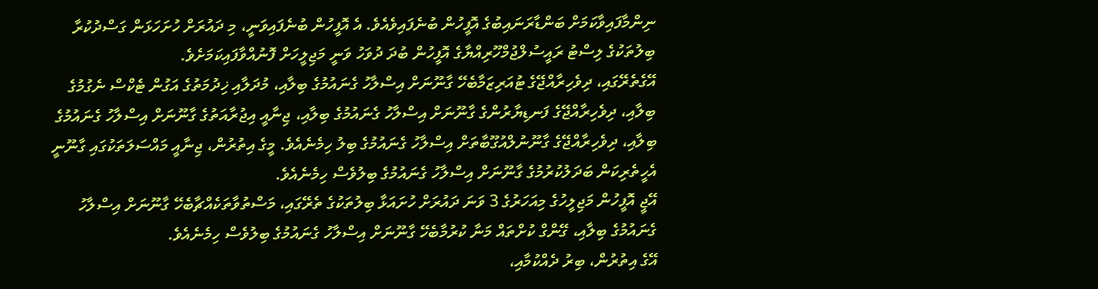ނިންމާފައިވާކަމަށް ބަންޑާރަނައިބުގެ އޮފީހުން ބުނެފައިވެއެވެ. އެ އޮފީހުން ބުނެފައިވަނީ، މި ދައުރަށް ހުށަހަޅަން ގަސްދުކުރާ ބިލުތަކުގެ ލިސްޓު ރައީސުލްޖުމްހޫރިއްޔާގެ އޮފީހުން ބުދަ ދުވަހު ވަނީ މަޖިލީހަށް ފޮނުއްވާފައިކަމަށެވެ.
އޭގެތެރޭގައި، ދިވެހިރާއްޖޭގެ ޓުއަރިޒަމާބެހޭ ގާނޫނަށް އިސްލާހު ގެނައުމުގެ ބިލާއި، މުދަލާއި ޚިދުމަތުގެ އަގުން ޓެކްސް ނެގުމުގެ ބިލާއި، ދިވެހިރާއްޖޭގެ ފަނޑިޔާރުންގެ ގާނޫނަށް އިސްލާހު ގެނައުމުގެ ބިލާއި، ޖިނާއީ އިޖުރާއަތުގެ ގާނޫނަށް އިސްލާހު ގެނައުމުގެ ބިލާއި، ދިވެހިރާއްޖޭގެ ގާނޫނުލްއުގޫބާތަށް އިސްލާހު ގެނައުމުގެ ބިލު ހިމެނެއެވެ. މީގެ އިތުރުން، ޖިނާއީ މައްސަލަތަކުގައި ގާނޫނީ އެހީތެރިކަން ބަދަލުކުރުމުގެ ގާނޫނަށް އިސްލާހު ގެނައުމުގެ ބިލުވެސް ހިމެނެއެވެ.
އޭޖީ އޮފީހުން މަޖިލީހުގެ މިއަހަރުގެ 3 ވަނަ ދައުރަށް ހުށައަޅާ ބިލުތަކުގެ ތެރޭގައި، މަސްތުވާތަކެއްޗާބެހޭ ގާނޫނަށް އިސްލާހު ގެނައުމުގެ ބިލާއި، ގޭންގް ކުށްތައް މަނާ ކުރުމާބެހޭ ގާނޫނަށް އިސްލާހު ގެނައުމުގެ ބިލުވެސް ހިމެނެއެވެ.
އޭގެ އިތުރުން، ބިރު ދެއްކުމާއި،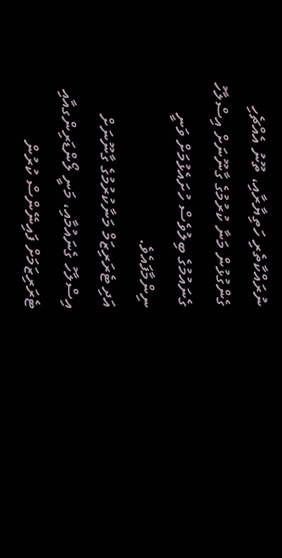ނުރައްކާތެރި ހަތިޔާރާއި، ތޫނު އެއްޗެހި ގެންގުޅުން މަނާ ކުރުމުގެ ގާނޫނަށް އިސްލާހު ގެނައުމުގެ ބިލުވެސް ހުށައެޅުމަށް ވަނީ ނިންމާފައެވެ.
އަދި ޓެރަރިޒަމް މަނާކުރުމުގެ ގާނޫނަށް އިސްލާހު ގެނައުމާއި، މަނީ ލޯންޑަރިންގއާއި ޓެރަރިޒަމަށް ފައިނޭންސް ކުރުން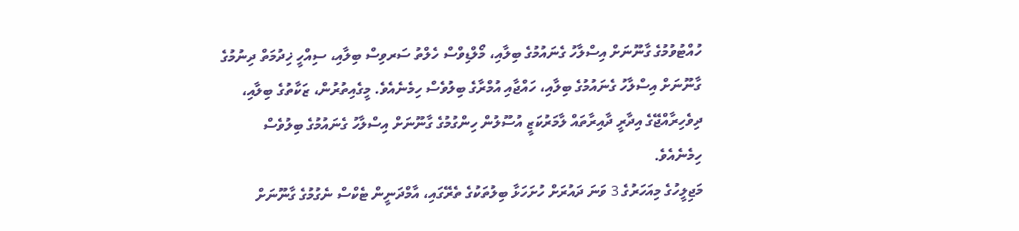ހުއްޓުވުމުގެ ގާނޫނަށް އިސްލާހު ގެނައުމުގެ ބިލާއި، މޯލްޑިވްސް ހެލްތު ސަރވިސް ބިލާއި، ސިއްހީ ޚިދުމަތް ދިނުމުގެ ގާނޫނަށް އިސްލާހު ގެނައުމުގެ ބިލާއި، ހައްޖާއި އުމްރާގެ ބިލުވެސް ހިމެނެއެވެ. މީގެއިތުރުން، ޒަކާތުގެ ބިލާއި، ދިވެހިރާއްޖޭގެ އިދާރީ ދާއިރާތައް ލާމަރުކަޒީ އުސޫލުން ހިންގުމުގެ ގާނޫނަށް އިސްލާހު ގެނައުމުގެ ބިލުވެސް ހިމެނެއެވެ.
މަޖިލީހުގެ މިއަހަރުގެ 3 ވަނަ ދައުރަށް ހުށަހަޅާ ބިލުތަކުގެ ތެރޭގައި، އާމްދަނީން ޓެކްސް ނެގުމުގެ ގާނޫނަށް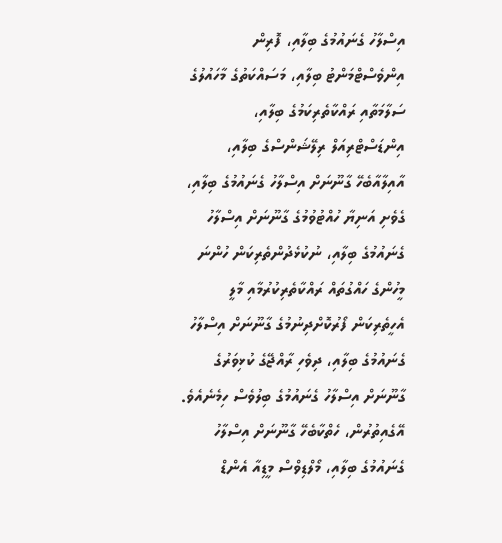އިސްލާހު ގެނައުމުގެ ބިލާއި، ފޮރިން އިންވެސްޓްމަންޓު ބިލާއި، މަސައްކަތުގެ މާހައުލުގެ ސަލާމަތާއި ރައްކާތެރިކަމުގެ ބިލާއި، އިންޑަސްޓްރިއަލް ރިލޭޝަންސްގެ ބިލާއި، އާއިލާއާބެހޭ ގާނޫނަށް އިސްލާހު ގެނައުމުގެ ބިލާއި، ގެވެށި އަނިޔާ ހުއްޓުވުމުގެ ގާނޫނަށް އިސްލާހު ގެނައުމުގެ ބިލާއި، ނުކުޅެދުންތެރިކަން ހުންނަ މީހުންގެ ހައްގުތައް ރައްކާތެރިކުރުމާއި މާލީ އެހީތެރިކަން ފޯރުކޮށްދިނުމުގެ ގާނޫނަށް އިސްލާހު ގެނައުމުގެ ބިލާއި، ދިވެހި ރާއްޖޭގެ ކުޅިވަރުގެ ގާނޫނަށް އިސްލާހު ގެނައުމުގެ ބިލުވެސް ހިމެނެއެވެ.
އޭގެއިތުރުން، ހެތްކާބެހޭ ގާނޫނަށް އިސްލާހު ގެނައުމުގެ ބިލާއި، މޯލްޑިވްސް މީޑިއާ އެންޑް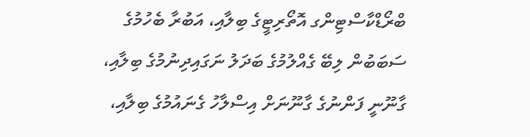ބްރޯޑްކާސްޓިންގ އޮތޯރިޓީގެ ބިލާއި، އަބުރާ ބެހުމުގެ ސަބަބުން ލިބޭ ގެއްލުމުގެ ބަދަލު ނަގައިދިނުމުގެ ބިލާއި، ގާނޫނީ ފަންނުގެ ގާނޫނަށް އިސްލާހު ގެނައުމުގެ ބިލާއި،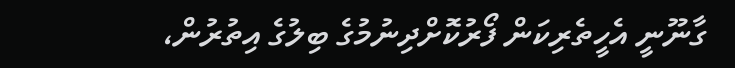ގާނޫނީ އެހީތެރިކަން ފޯރުކޮށްދިނުމުގެ ބިލުގެ އިތުރުން،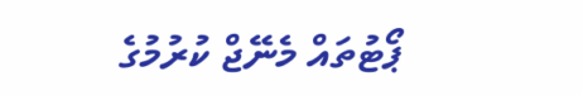ޕޯޓުތައް މެނޭޖް ކުރުމުގެ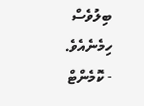ބިލުވެސް ހިމެނެއެވެ.
- ކޮމެންޓް